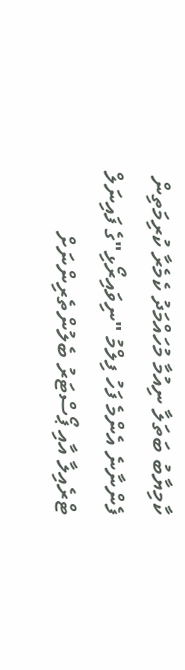ކާމިޔާބު ބަތަލާ ނިއުމާ މުހައްމަދު ކެމެރާ ކުރިމަތިން ފެންނާނެ އެންމެ ފަހު ފިލްމު "ނިވައިރޯޅި"ގެ ފައިނަލް ޓްރެއިލާ އާއި ޕޯސްޓަރު ބެލުންތެރިންނަށް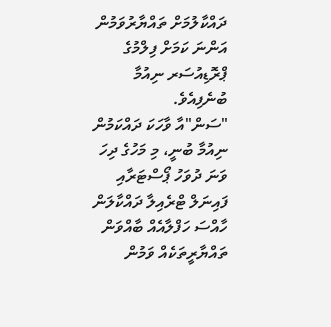ދައްކާލުމަށް ތައްޔާރުވަމުން އަންނަ ކަމަށް ފިލްމުގެ ޕްރޮޑިއުސަރ ނިއުމާ ބުނެފިއެވެ.
"ސަން"އާ ވާހަކަ ދައްކަމުން ނިއުމާ ބުނީ، މި މަހުގެ ދިހަ ވަނަ ދުވަހު ޕޯސްޓަރާއި ފައިނަލް ޓްރެއިލާ ދައްކާލަން ހާއްސަ ހަފްލާއެއް ބާއްވަން ތައްޔާރީތަކެއް ވަމުން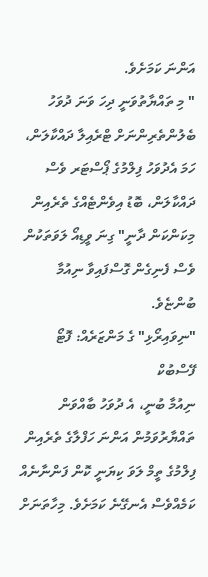އަންނަ ކަމަށެވެ.
" މި ތައްޔާތުވަނީ ދިހަ ވަނަ ދުވަހު ބެލުންތެރިންނަށް ޓްރެއިލާ ދައްކާލަން، ހަމަ އެދުވަހު ފިލްމުގެ ޕޯސްޓަރ ވެސް ދައްކާލަން، ބޮޑު އިވެންޓެއްގެ ތެރެއިން މިކަންކަން ދާނީ" ގިނަ ވީޑިއޯ ލަވަތަކުން ވެސް ފެނިގެން ގޮސްފައިވާ ނިއުމާ ބުންޏެވެ.
"ނިވައިރޯޅި" ގެ މަންޒަރެއް: ފޮޓޯ ފޭސްބުކް
ނިއުމާ ބުނީ، އެ ދުވަހު ބާއްވަން ތައްޔާރުވަމުން އަންނަ ހަފްލާގެ ތެރެއިން ފިލްމުގެ ތީމް ލަވަ ކިޔަނީ ކޮން ފަންނާނެއް ކަމެއްވެސް އެނގޭނެ ކަމަށެވެ. މިހާތަނަށް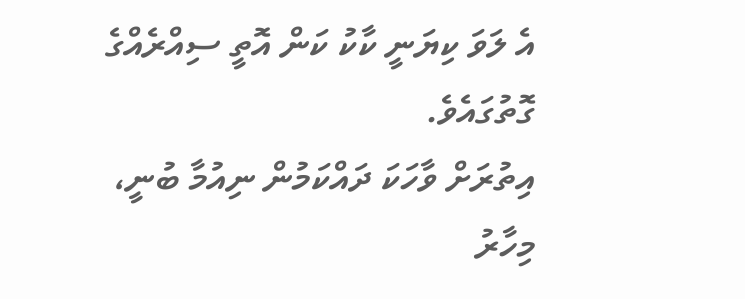އެ ލަވަ ކިޔަނީ ކާކު ކަން އޮތީ ސިއްރެއްގެ ގޮތުގައެވެ.
އިތުރަށް ވާހަކަ ދައްކަމުން ނިއުމާ ބުނީ، މިހާރު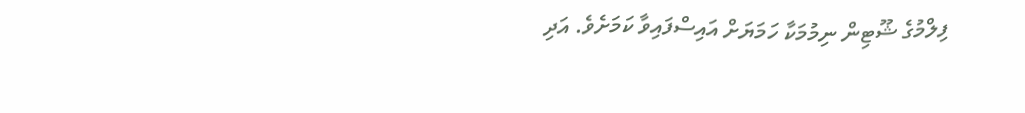ފިލްމުގެ ޝޫޓިން ނިމުމަކާ ހަމަޔަށް އައިސްފައިވާ ކަމަށެވެ. އަދި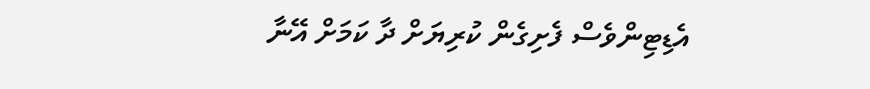އެޑިޓިންވެސް ފެށިގެން ކުރިޔަށް ދާ ކަމަށް އޭނާ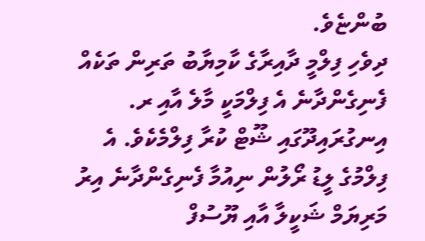ބުންޏެވެ.
ދިވެހި ފިލްމީ ދާއިރާގެ ކާމިޔާބު ތަރިން ތަކެއް ފެނިގެންދާނެ އެ ފިލްމަކީ މާލެ އާއި ރ. އިނގުރައިދޫގައި ޝޫޓް ކުރާ ފިލްމެކެވެ. އެ ފިލްމުގެ ލީޑު ރޯލުން ނިއުމާ ފެނިގެންދާނެ އިރު މަރިޔަމް ޝަކީލާ އާއި ޔޫސުފް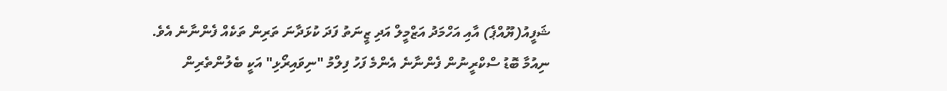ޝަފީއު(ޔޫއްޕެ) އާއި އަހްމަދު އަޒްމީލް އަދި ޒީނަތު ފަދަ ކުޅަދާނަ ތަރިން ތަކެއް ފެންނާނެ އެވެ.
ނިއުމާ ބޮޑު ސްކްރީނުން ފެންނާނެ އެންމެ ފަހު ފިލްމު "ނިވައިރޯޅި" އަކީ ބެލުންތެރިން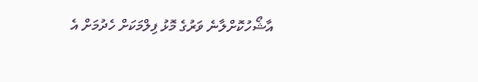އާޝޯހުކޮށްލާނެ ވަރުގެ މޮޅު ފިލްމަކަށް ހެދުމަށް އެ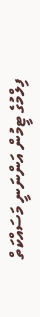ފިލްމުގެ ޓީމުން އަންނަނީ މަސައްކަތް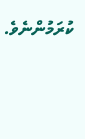ކުރަމުންނެވެ.